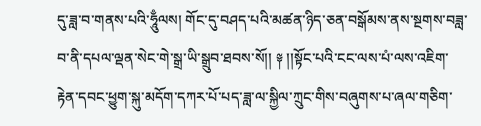དུ་ཟླ་བ་གནས་པའི་ཧཱུྃལས། གོང་དུ་བཤད་པའི་མཚན་ཉིད་ཅན་བསྒོམས་ནས་སྔགས་བཟླ་བ་ནི་དཔལ་ལྡན་སེང་གེ་སྒྲ་ཡི་སྒྲུབ་ཐབས་སོ།། ༈ །།སྟོང་པའི་ངང་ལས་པཾ་ལས་འཇིག་རྟེན་དབང་ཕྱུག་སྐུ་མདོག་དཀར་པོ་པད་ཟླ་ལ་སྐྱིལ་ཀྲུང་གིས་བཞུགས་པ་ཞལ་གཅིག་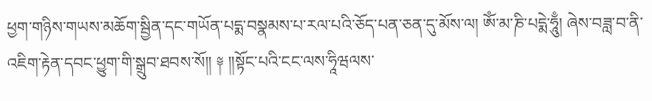ཕྱག་གཉིས་གཡས་མཆོག་སྦྱིན་དང་གཡོན་པདྨ་བསྣམས་པ་རལ་པའི་ཅོད་པན་ཅན་དུ་མོས་ལ། ཨོཾ་མ་ཎི་པདྨེ་ཧཱུྃ། ཞེས་བཟླ་བ་ནི་འཇིག་རྟེན་དབང་ཕྱུག་གི་སྒྲུབ་ཐབས་སོ།། ༈ །།སྟོང་པའི་ངང་ལས་ཧཱིཝལས་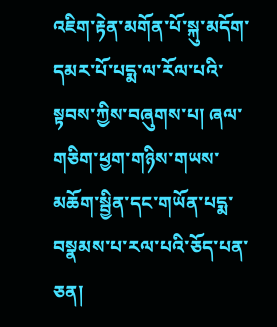འཇིག་རྟེན་མགོན་པོ་སྐུ་མདོག་དམར་པོ་པདྨ་ལ་རོལ་པའི་སྟབས་ཀྱིས་བཞུགས་པ། ཞལ་གཅིག་ཕྱག་གཉིས་གཡས་མཆོག་སྦྱིན་དང་གཡོན་པདྨ་བསྣམས་པ་རལ་པའི་ཅོད་པན་ཅན།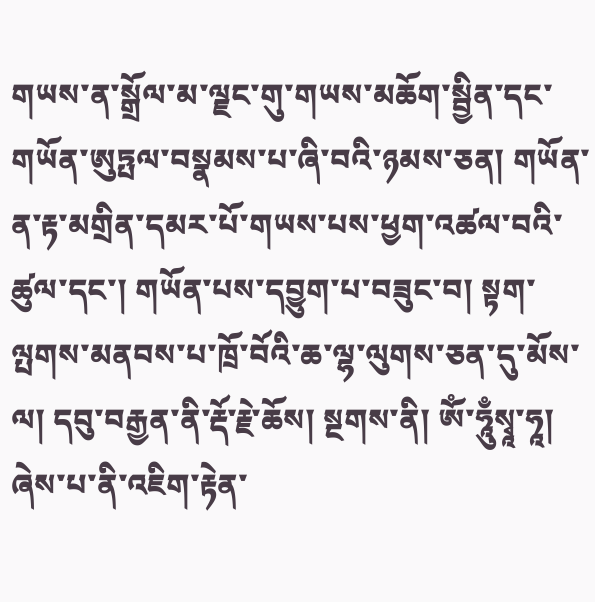གཡས་ན་སྒྲོལ་མ་ལྗང་གུ་གཡས་མཆོག་སྦྱིན་དང་གཡོན་ཨུཏྤལ་བསྣམས་པ་ཞི་བའི་ཉམས་ཅན། གཡོན་ན་རྟ་མགྲིན་དམར་པོ་གཡས་པས་ཕྱག་འཚལ་བའི་ཚུལ་དང་། གཡོན་པས་དབྱུག་པ་བཟུང་བ། སྟག་ལྤགས་མནབས་པ་ཁྲོ་བོའི་ཆ་ལྷ་ལུགས་ཅན་དུ་མོས་ལ། དབུ་བརྒྱན་ནི་རྡོ་རྗེ་ཆོས། སྔགས་ནི། ཨོཾ་ཧཱུྃསྭཱ་ཧཱ། ཞེས་པ་ནི་འཇིག་རྟེན་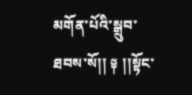མགོན་པོའི་སྒྲུབ་ཐབས་སོ།། ༈ །།སྟོང་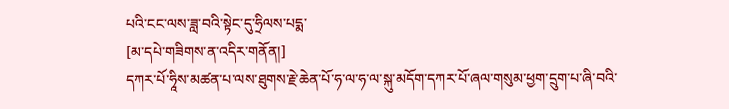པའི་ངང་ལས་ཟླ་བའི་སྟེང་དུ་ཧྲིལས་པདྨ་
[མ་དཔེ་གཟིགས་ན་འདིར་གནོན།]
དཀར་པོ་ཧཱིས་མཚན་པ་ལས་ཐུགས་རྗེ་ཆེན་པོ་ཧ་ལ་ཧ་ལ་སྐུ་མདོག་དཀར་པོ་ཞལ་གསུམ་ཕྱག་དྲུག་པ་ཞི་བའི་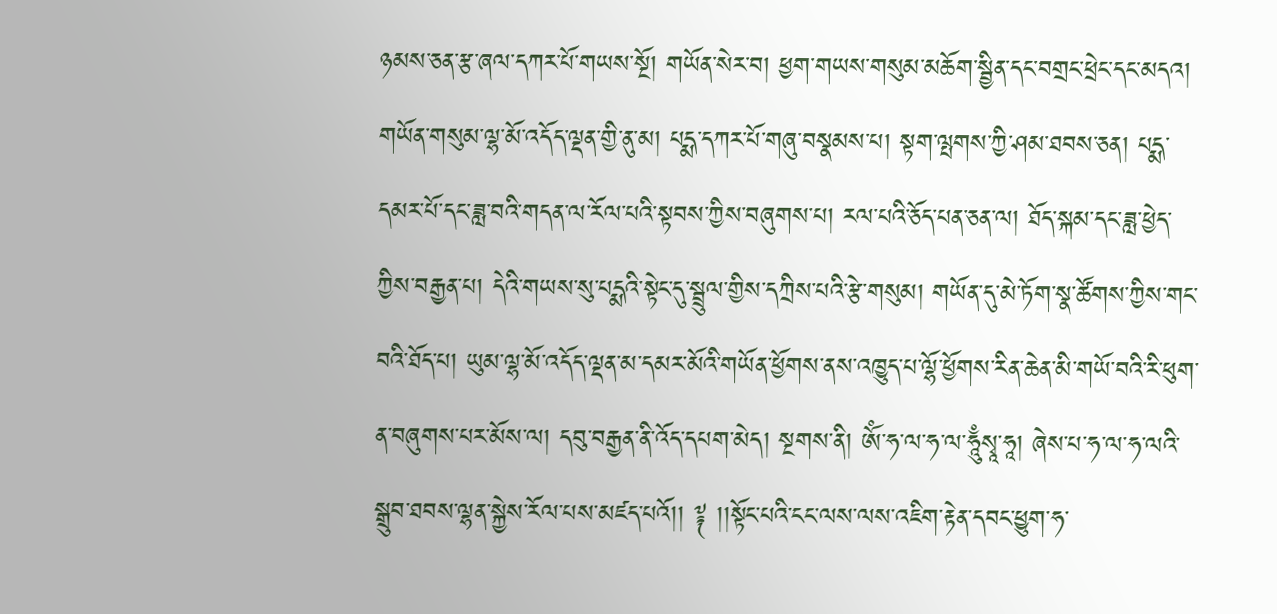ཉམས་ཅན་རྩ་ཞལ་དཀར་པོ་གཡས་སྔོ། གཡོན་སེར་བ། ཕྱག་གཡས་གསུམ་མཆོག་སྦྱིན་དང་བགྲང་ཕྲེང་དང་མདའ། གཡོན་གསུམ་ལྷ་མོ་འདོད་ལྡན་གྱི་ནུ་མ། པདྨ་དཀར་པོ་གཞུ་བསྣམས་པ། སྟག་ལྤགས་ཀྱི་ཤམ་ཐབས་ཅན། པདྨ་དམར་པོ་དང་ཟླ་བའི་གདན་ལ་རོལ་པའི་སྟབས་ཀྱིས་བཞུགས་པ། རལ་པའི་ཅོད་པན་ཅན་ལ། ཐོད་སྐམ་དང་ཟླ་ཕྱེད་ཀྱིས་བརྒྱན་པ། དེའི་གཡས་སུ་པདྨའི་སྟེང་དུ་སྦྲུལ་གྱིས་དཀྲིས་པའི་རྩེ་གསུམ། གཡོན་དུ་མེ་ཏོག་སྣ་ཚོགས་ཀྱིས་གང་བའི་ཐོད་པ། ཡུམ་ལྷ་མོ་འདོད་ལྡན་མ་དམར་མོའི་གཡོན་ཕྱོགས་ནས་འཁྱུད་པ་ལྷོ་ཕྱོགས་རིན་ཆེན་མི་གཡོ་བའི་རི་ཕུག་ན་བཞུགས་པར་མོས་ལ། དབུ་བརྒྱན་ནི་འོད་དཔག་མེད། སྔགས་ནི། ཨོཾ་ཧ་ལ་ཧ་ལ་ཧཱུྃསྭཱ་ཧཱ། ཞེས་པ་ཧ་ལ་ཧ་ལའི་སྒྲུབ་ཐབས་ལྷན་སྐྱེས་རོལ་པས་མཛད་པའོ།། ༈ །།སྟོང་པའི་ངང་ལས་ལས་འཇིག་རྟེན་དབང་ཕྱུག་ཧ་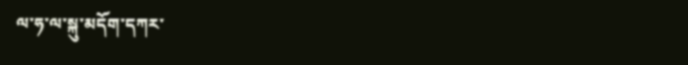ལ་ཧ་ལ་སྐུ་མདོག་དཀར་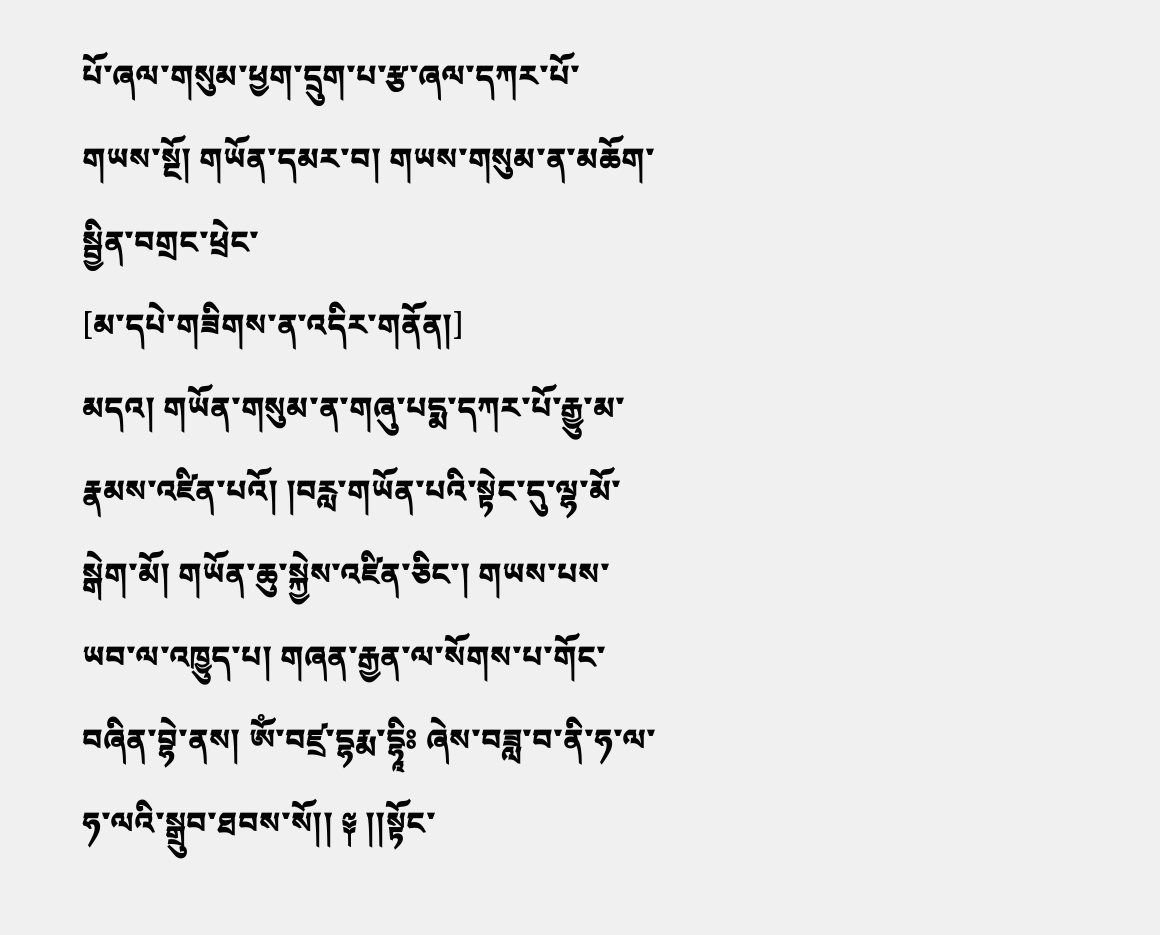པོ་ཞལ་གསུམ་ཕྱག་དྲུག་པ་རྩ་ཞལ་དཀར་པོ་གཡས་སྔོ། གཡོན་དམར་བ། གཡས་གསུམ་ན་མཆོག་སྦྱིན་བགྲང་ཕྲེང་
[མ་དཔེ་གཟིགས་ན་འདིར་གནོན།]
མདའ། གཡོན་གསུམ་ན་གཞུ་པདྨ་དཀར་པོ་རྒྱུ་མ་རྣམས་འཛིན་པའོ། །བརླ་གཡོན་པའི་སྟེང་དུ་ལྷ་མོ་སྒེག་མོ། གཡོན་ཆུ་སྐྱེས་འཛིན་ཅིང་། གཡས་པས་ཡབ་ལ་འཁྱུད་པ། གཞན་རྒྱན་ལ་སོགས་པ་གོང་བཞིན་བྷེ་ནས། ཨོཾ་བཛྲ་དྷརྨ་དྷཱིཿ ཞེས་བཟླ་བ་ནི་ཧ་ལ་ཧ་ལའི་སྒྲུབ་ཐབས་སོ།། ༈ །།སྟོང་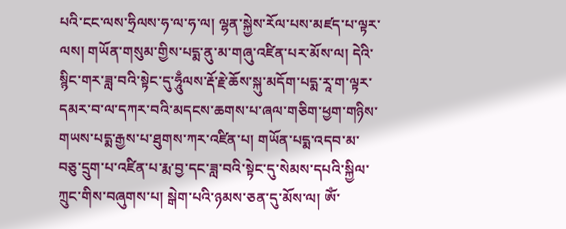པའི་ངང་ལས་ཧྲིལས་ཧ་ལ་ཧ་ལ། ལྷན་སྐྱེས་རོལ་པས་མཛད་པ་ལྟར་ལས། གཡོན་གསུམ་གྱིས་པདྨ་ནུ་མ་གཞུ་འཛིན་པར་མོས་ལ། དེའི་སྙིང་གར་ཟླ་བའི་སྟེང་དུ་ཧཱུྃལས་རྡོ་རྗེ་ཆོས་སྐུ་མདོག་པདྨ་རཱ་ག་ལྟར་དམར་བ་ལ་དཀར་བའི་མདངས་ཆགས་པ་ཞལ་གཅིག་ཕྱག་གཉིས་གཡས་པདྨ་རྒྱས་པ་ཐུགས་ཀར་འཛིན་པ། གཡོན་པདྨ་འདབ་མ་བཅུ་དྲུག་པ་འཛིན་པ་རྨ་བྱ་དང་ཟླ་བའི་སྟེང་དུ་སེམས་དཔའི་སྐྱིལ་ཀྲུང་གིས་བཞུགས་པ། སྒེག་པའི་ཉམས་ཅན་དུ་མོས་ལ། ཨོཾ་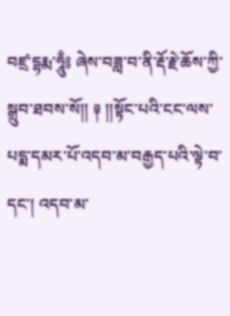བཛྲ་དྷརྨ་ཧཱུྃ༔ ཞེས་བཟླ་བ་ནི་རྡོ་རྗེ་ཆོས་ཀྱི་སྒྲུབ་ཐབས་སོ།། ༈ །།སྟོང་པའི་ངང་ལས་པདྨ་དམར་པོ་འདབ་མ་བརྒྱད་པའི་ལྟེ་བ་དང་། འདབ་མ་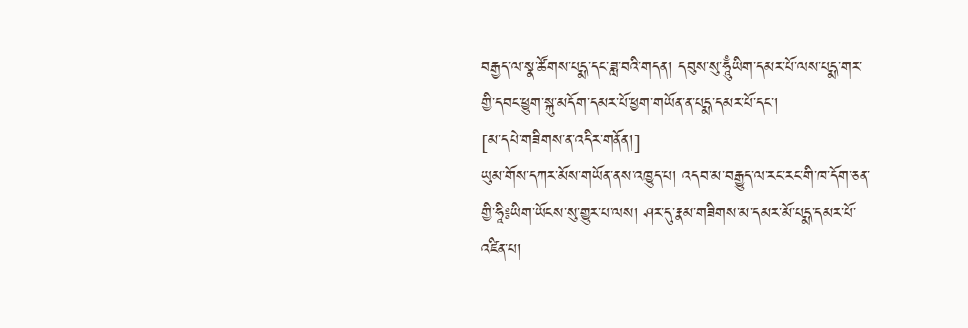བརྒྱད་ལ་སྣ་ཚོགས་པདྨ་དང་ཟླ་བའི་གདན། དབུས་སུ་ཧཱུྃཡིག་དམར་པོ་ལས་པདྨ་གར་གྱི་དབང་ཕྱུག་སྐུ་མདོག་དམར་པོ་ཕྱག་གཡོན་ན་པདྨ་དམར་པོ་དང་།
[མ་དཔེ་གཟིགས་ན་འདིར་གནོན།]
ཡུམ་གོས་དཀར་མོས་གཡོན་ནས་འཁྱུད་པ། འདབ་མ་བརྒྱུད་ལ་རང་རང་གི་ཁ་དོག་ཅན་གྱི་ཧཱི༔ཡིག་ཡོངས་སུ་གྱུར་པ་ལས། ཤར་དུ་རྣམ་གཟིགས་མ་དམར་མོ་པདྨ་དམར་པོ་འཛིན་པ།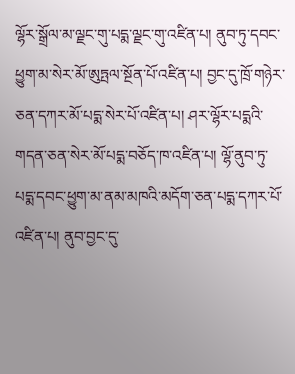ལྷོར་སྒྲོལ་མ་ལྗང་གུ་པདྨ་ལྗང་གུ་འཛིན་པ། ནུབ་ཏུ་དབང་ཕྱུག་མ་སེར་མོ་ཨུཏྤལ་སྔོན་པོ་འཛིན་པ། བྱང་དུ་ཁྲོ་གཉེར་ཅན་དཀར་མོ་པདྨ་སེར་པོ་འཛིན་པ། ཤར་ལྷོར་པདྨའི་གདན་ཅན་སེར་མོ་པདྨ་བཅོད་ཁ་འཛིན་པ། ལྷོ་ནུབ་ཏུ་པདྨ་དབང་ཕྱུག་མ་ནམ་མཁའི་མདོག་ཅན་པདྨ་དཀར་པོ་འཛིན་པ། ནུབ་བྱང་དུ་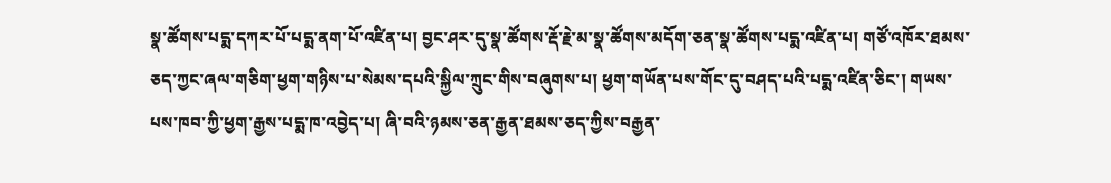སྣ་ཚོགས་པདྨ་དཀར་པོ་པདྨ་ནག་པོ་འཛིན་པ། བྱང་ཤར་དུ་སྣ་ཚོགས་རྡོ་རྗེ་མ་སྣ་ཚོགས་མདོག་ཅན་སྣ་ཚོགས་པདྨ་འཛིན་པ། གཙོ་འཁོར་ཐམས་ཅད་ཀྱང་ཞལ་གཅིག་ཕྱག་གཉིས་པ་སེམས་དཔའི་སྐྱིལ་ཀྲུང་གིས་བཞུགས་པ། ཕྱག་གཡོན་པས་གོང་དུ་བཤད་པའི་པདྨ་འཛིན་ཅིང་། གཡས་པས་ཁབ་ཀྱི་ཕྱག་རྒྱས་པདྨ་ཁ་འབྱེད་པ། ཞི་བའི་ཉམས་ཅན་རྒྱན་ཐམས་ཅད་ཀྱིས་བརྒྱན་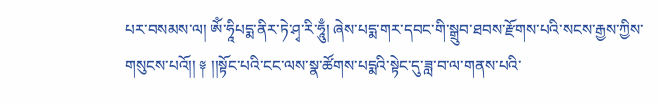པར་བསམས་ལ། ཨོཾ་ཧཱིཔདྨ་ནིར་ཏེ་ཤྭ་རི་ཧཱུྃ། ཞེས་པདྨ་གར་དབང་གི་སྒྲུབ་ཐབས་རྫོགས་པའི་སངས་རྒྱས་ཀྱིས་གསུངས་པའོ།། ༈ །།སྟོང་པའི་ངང་ལས་སྣ་ཚོགས་པདྨའི་སྟེང་དུ་ཟླ་བ་ལ་གནས་པའི་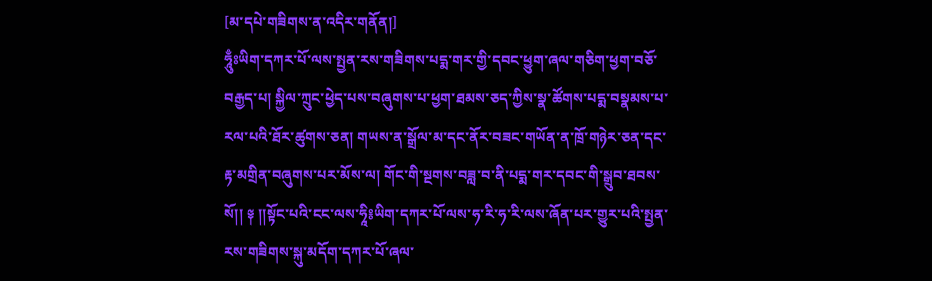[མ་དཔེ་གཟིགས་ན་འདིར་གནོན།]
ཧཱུྃཿཡིག་དཀར་པོ་ལས་སྤྱན་རས་གཟིགས་པདྨ་གར་གྱི་དབང་ཕྱུག་ཞལ་གཅིག་ཕྱག་བཅོ་བརྒྱད་པ། སྐྱིལ་ཀྲུང་ཕྱེད་པས་བཞུགས་པ་ཕྱག་ཐམས་ཅད་ཀྱིས་སྣ་ཚོགས་པདྨ་བསྣམས་པ་རལ་པའི་ཐོར་ཚུགས་ཅན། གཡས་ན་སྒྲོལ་མ་དང་ནོར་བཟང་གཡོན་ན་ཁྲོ་གཉེར་ཅན་དང་རྟ་མགྲིན་བཞུགས་པར་མོས་ལ། གོང་གི་སྔགས་བཟླ་བ་ནི་པདྨ་གར་དབང་གི་སྒྲུབ་ཐབས་སོ།། ༈ །།སྟོང་པའི་ངང་ལས་ཧཱི༔ཡིག་དཀར་པོ་ལས་ཧ་རི་ཧ་རི་ལས་ཞོན་པར་གྱུར་པའི་སྤྱན་རས་གཟིགས་སྐུ་མདོག་དཀར་པོ་ཞལ་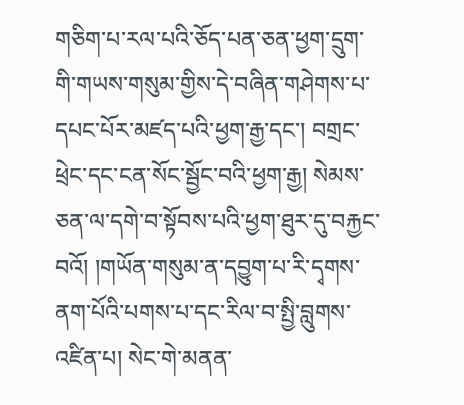གཅིག་པ་རལ་པའི་ཅོད་པན་ཅན་ཕྱག་དྲུག་གི་གཡས་གསུམ་གྱིས་དེ་བཞིན་གཤེགས་པ་དཔང་པོར་མཛད་པའི་ཕྱག་རྒྱ་དང་། བགྲང་ཕྲེང་དང་ངན་སོང་སྦྱོང་བའི་ཕྱག་རྒྱ། སེམས་ཅན་ལ་དགེ་བ་སྟོབས་པའི་ཕྱག་ཐུར་དུ་བརྐྱང་བའོ། །གཡོན་གསུམ་ན་དབྱུག་པ་རི་དྭགས་ནག་པོའི་པགས་པ་དང་རིལ་བ་སྤྱི་བླུགས་འཛིན་པ། སེང་གེ་མནན་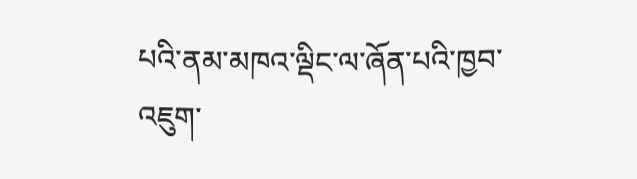པའི་ནམ་མཁའ་ལྡིང་ལ་ཞོན་པའི་ཁྱབ་འཇུག་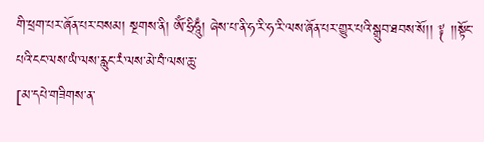གི་ཕྲག་པར་ཞོན་པར་བསམ། སྔགས་ནི། ཨོཾ་ཧྲིཧཱུྃ། ཞེས་པ་ནི་ཧ་རི་ཧ་རི་ལས་ཞོན་པར་གྱུར་པའི་སྒྲུབ་ཐབས་སོ།། ༈ །།སྟོང་པའི་ངང་ལས་ཡཾ་ལས་རླུང་རཾ་ལས་མེ་བཾ་ལས་ཆུ་
[མ་དཔེ་གཟིགས་ན་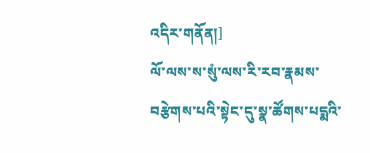འདིར་གནོན།]
ལོ་ལས་ས་སུཾ་ལས་རི་རབ་རྣམས་བརྩེགས་པའི་སྟེང་དུ་སྣ་ཚོགས་པདྨའི་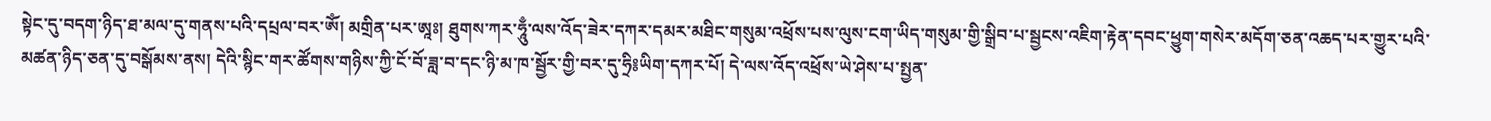སྟེང་དུ་བདག་ཉིད་ཐ་མལ་དུ་གནས་པའི་དཔྲལ་བར་ཨོཾ། མགྲིན་པར་ཨཱཿ། ཐུགས་ཀར་ཧཱུྃ་ལས་འོད་ཟེར་དཀར་དམར་མཐིང་གསུམ་འཕྲོས་པས་ལུས་ངག་ཡིད་གསུམ་གྱི་སྒྲིབ་པ་སྦྱངས་འཇིག་རྟེན་དབང་ཕྱུག་གསེར་མདོག་ཅན་འཆད་པར་གྱུར་པའི་མཚན་ཉིད་ཅན་དུ་བསྒོམས་ནས། དེའི་སྙིང་གར་ཚོགས་གཉིས་ཀྱི་ངོ་བོ་ཟླ་བ་དང་ཉི་མ་ཁ་སྦྱོར་གྱི་བར་དུ་ཧྲི༔ཡིག་དཀར་པོ། དེ་ལས་འོད་འཕྲོས་ཡེ་ཤེས་པ་སྤྱན་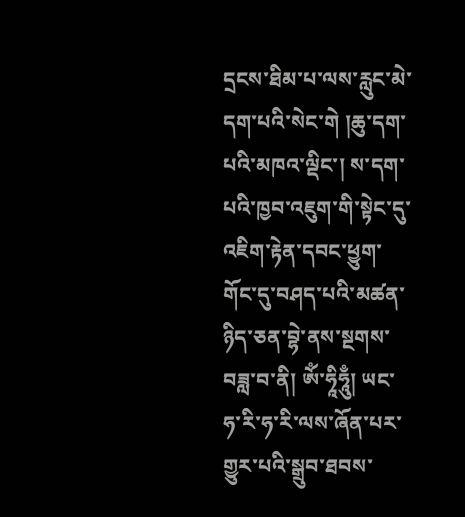དྲངས་ཐིམ་པ་ལས་རླུང་མེ་དག་པའི་སེང་གེ །ཆུ་དག་པའི་མཁའ་ལྡིང་། ས་དག་པའི་ཁྱབ་འཇུག་གི་སྟེང་དུ་འཇིག་རྟེན་དབང་ཕྱུག་གོང་དུ་བཤད་པའི་མཚན་ཉིད་ཅན་བྷེ་ནས་སྔགས་བཟླ་བ་ནི། ཨོཾ་ཧཱིཧཱུྃ། ཡང་ཧ་རི་ཧ་རི་ལས་ཞོན་པར་གྱུར་པའི་སྒྲུབ་ཐབས་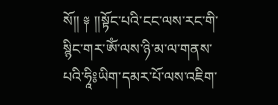སོ།། ༈ །།སྟོང་པའི་ངང་ལས་རང་གི་སྙིང་གར་ཨོཾ་ལས་ཉི་མ་ལ་གནས་པའི་ཧཱི༔ཡིག་དམར་པོ་ལས་འཇིག་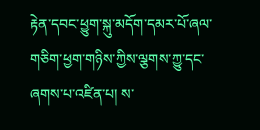རྟེན་དབང་ཕྱུག་སྐུ་མདོག་དམར་པོ་ཞལ་གཅིག་ཕྱག་གཉིས་ཀྱིས་ལྕགས་ཀྱུ་དང་ཞགས་པ་འཛིན་པ། ས་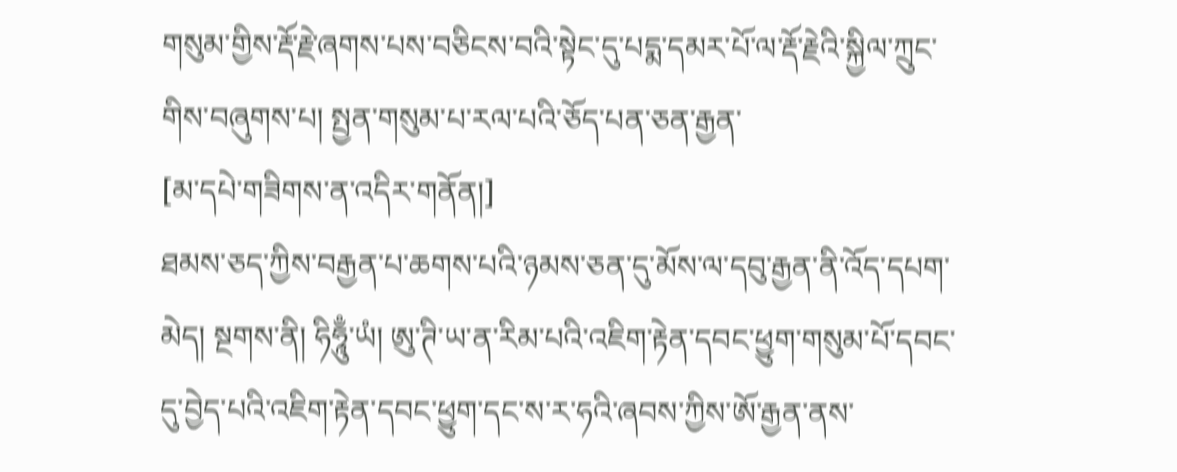གསུམ་གྱིས་རྡོ་རྗེ་ཞགས་པས་བཅིངས་བའི་སྟེང་དུ་པདྨ་དམར་པོ་ལ་རྡོ་རྗེའི་སྐྱིལ་ཀྲུང་གིས་བཞུགས་པ། སྤྱན་གསུམ་པ་རལ་པའི་ཅོད་པན་ཅན་རྒྱན་
[མ་དཔེ་གཟིགས་ན་འདིར་གནོན།]
ཐམས་ཅད་ཀྱིས་བརྒྱན་པ་ཆགས་པའི་ཉམས་ཅན་དུ་མོས་ལ་དབུ་རྒྱན་ནི་འོད་དཔག་མེད། སྔགས་ནི། ཧིཧཱུྃ་ཡཾ། ཨུ་ཊི་ཡ་ན་རིམ་པའི་འཇིག་རྟེན་དབང་ཕྱུག་གསུམ་པོ་དབང་དུ་བྱེད་པའི་འཇིག་རྟེན་དབང་ཕྱུག་དང་ས་ར་ཧའི་ཞབས་ཀྱིས་ཨོ་རྒྱན་ནས་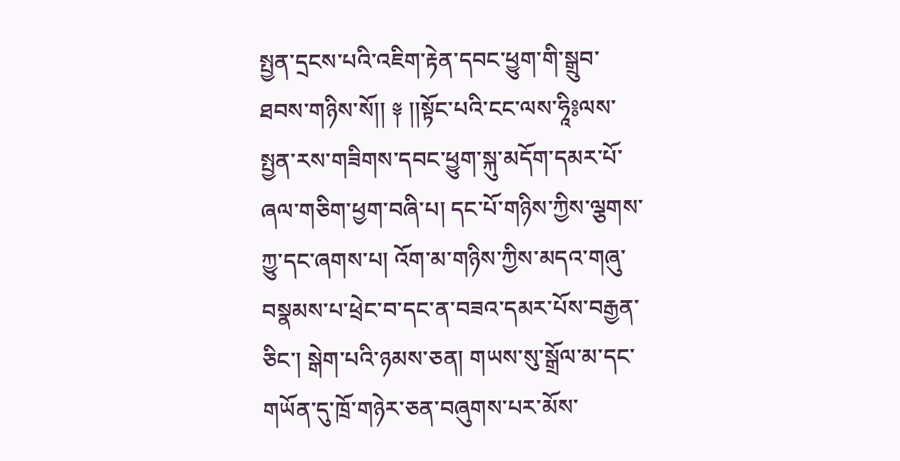སྤྱན་དྲངས་པའི་འཇིག་རྟེན་དབང་ཕྱུག་གི་སྒྲུབ་ཐབས་གཉིས་སོ།། ༈ །།སྟོང་པའི་ངང་ལས་ཧཱི༔ལས་སྤྱན་རས་གཟིགས་དབང་ཕྱུག་སྐུ་མདོག་དམར་པོ་ཞལ་གཅིག་ཕྱག་བཞི་པ། དང་པོ་གཉིས་ཀྱིས་ལྕགས་ཀྱུ་དང་ཞགས་པ། འོག་མ་གཉིས་ཀྱིས་མདའ་གཞུ་བསྣམས་པ་ཕྲེང་བ་དང་ན་བཟའ་དམར་པོས་བརྒྱན་ཅིང་། སྒེག་པའི་ཉམས་ཅན། གཡས་སུ་སྒྲོལ་མ་དང་གཡོན་དུ་ཁྲོ་གཉེར་ཅན་བཞུགས་པར་མོས་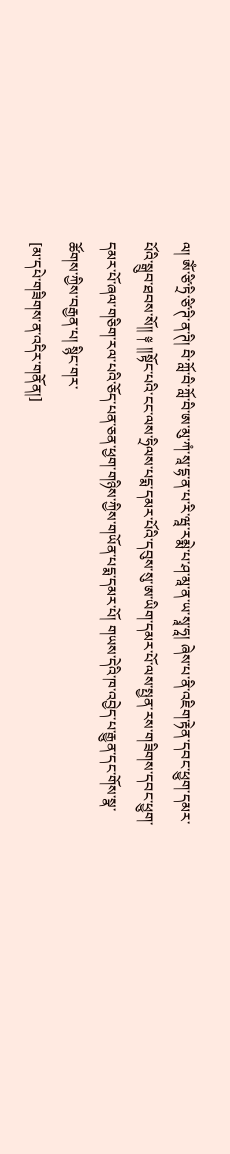ལ། ཨོཾ་ཙི་ཏྲི་ཙི་ཊི་ན་ཊི། བི་ཀློ་བི་ཀློ་བི་ཨ་མུ་ཀཾ་སཱ་དྷ་ན་པ་རི་ཝཱ་རམྨེ་པ་ཤ་མཱ་ན་ཡ་སྭཱ་ཧཱ། ཞེས་པ་ནི་འཇིག་རྟེན་དབང་ཕྱུག་དམར་པོའི་སྒྲུབ་ཐབས་སོ།། ༈ །།སྟོང་པའི་ངང་ལས་ཧྲིལས་པདྨ་དམར་པོའི་དབུས་སུ་ཨ་ཡིག་དམར་པོ་ལས་སྤྱན་རས་གཟིགས་དབང་ཕྱུག་དམར་པོ་ཞལ་གཅིག་རལ་པའི་ཅོད་པན་ཅན་ཕྱག་གཉིས་ཀྱིས་གཡོན་པདྨ་དམར་པོ། གཡས་དེའི་ཁ་འབྱེད་པ་རྒྱུན་དང་གོས་སྣ་ཚོགས་ཀྱིས་བརྒྱན་པ། སྙིང་གར་
[མ་དཔེ་གཟིགས་ན་འདིར་གནོན།]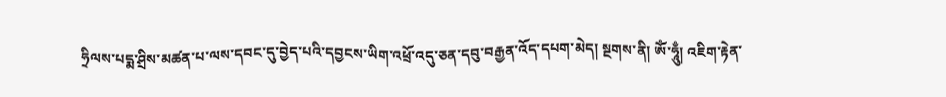ཧྲིལས་པདྨ་ཤྲིས་མཚན་པ་ལས་དབང་དུ་བྱེད་པའི་དབྱངས་ཡིག་འཕྲོ་འདུ་ཅན་དབུ་བརྒྱན་འོད་དཔག་མེད། སྔགས་ནི། ཨོཾ་ཧཱུྃ། འཇིག་རྟེན་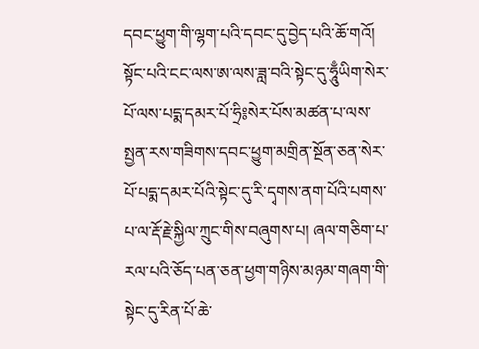དབང་ཕྱུག་གི་ལྷག་པའི་དབང་དུ་བྱེད་པའི་ཆོ་གའོ། སྟོང་པའི་ངང་ལས་ཨ་ལས་ཟླ་བའི་སྟེང་དུ་ཧཱུྃཡིག་སེར་པོ་ལས་པདྨ་དམར་པོ་ཧྲི༔སེར་པོས་མཚན་པ་ལས་སྤྱན་རས་གཟིགས་དབང་ཕྱུག་མགྲིན་སྔོན་ཅན་སེར་པོ་པདྨ་དམར་པོའི་སྟེང་དུ་རི་དྭགས་ནག་པོའི་པགས་པ་ལ་རྡོ་རྗེ་སྐྱིལ་ཀྲུང་གིས་བཞུགས་པ། ཞལ་གཅིག་པ་རལ་པའི་ཅོད་པན་ཅན་ཕྱག་གཉིས་མཉམ་གཞག་གི་སྟེང་དུ་རིན་པོ་ཆེ་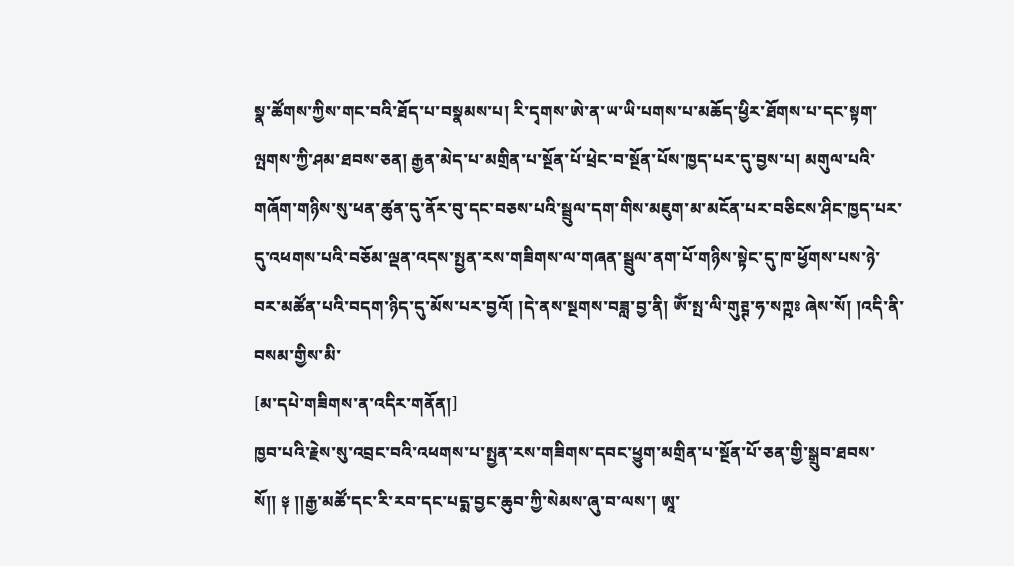སྣ་ཚོགས་ཀྱིས་གང་བའི་ཐོད་པ་བསྣམས་པ། རི་དྭགས་ཨེ་ན་ཡ་ཡི་པགས་པ་མཆོད་ཕྱིར་ཐོགས་པ་དང་སྟག་ལྤགས་ཀྱི་ཤམ་ཐབས་ཅན། རྒྱན་མེད་པ་མགྲིན་པ་སྔོན་པོ་ཕྲེང་བ་སྔོན་པོས་ཁྱད་པར་དུ་བྱས་པ། མགུལ་པའི་གཞོག་གཉིས་སུ་ཕན་ཚུན་དུ་ནོར་བུ་དང་བཅས་པའི་སྦྲུལ་དག་གིས་མཇུག་མ་མངོན་པར་བཅིངས་ཤིང་ཁྱད་པར་དུ་འཕགས་པའི་བཅོམ་ལྡན་འདས་སྤྱན་རས་གཟིགས་ལ་གཞན་སྦྲུལ་ནག་པོ་གཉིས་སྟེང་དུ་ཁ་ཕྱོགས་པས་ཉེ་བར་མཚོན་པའི་བདག་ཉིད་དུ་མོས་པར་བྱའོ། །དེ་ནས་སྔགས་བཟླ་བྱ་ནི། ཨོཾ་སྤ་ལི་གུཊྚ་ཧ་སཀྵཿ ཞེས་སོ། །འདི་ནི་བསམ་གྱིས་མི་
[མ་དཔེ་གཟིགས་ན་འདིར་གནོན།]
ཁྱབ་པའི་རྗེས་སུ་འབྲང་བའི་འཕགས་པ་སྤྱན་རས་གཟིགས་དབང་ཕྱུག་མགྲིན་པ་སྔོན་པོ་ཅན་གྱི་སྒྲུབ་ཐབས་སོ།། ༈ །།རྒྱ་མཚོ་དང་རི་རབ་དང་པདྨ་བྱང་ཆུབ་ཀྱི་སེམས་ཞུ་བ་ལས་། ཨཱ་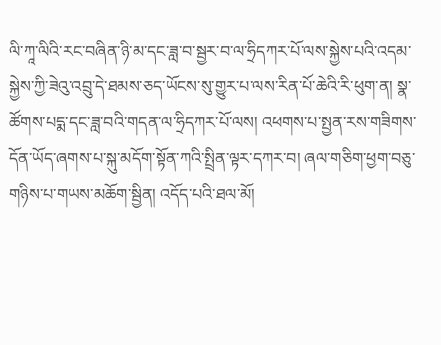ལི་ཀཱ་ལིའི་རང་བཞིན་ཉི་མ་དང་ཟླ་བ་སྦྱར་བ་ལ་ཧྲིདཀར་པོ་ལས་སྐྱེས་པའི་འདམ་སྐྱེས་ཀྱི་ཟེའུ་འབྲུ་དེ་ཐམས་ཅད་ཡོངས་སུ་གྱུར་པ་ལས་རིན་པོ་ཆེའི་རི་ཕུག་ན། སྣ་ཚོགས་པདྨ་དང་ཟླ་བའི་གདན་ལ་ཧྲིདཀར་པོ་ལས། འཕགས་པ་སྤྱན་རས་གཟིགས་དོན་ཡོད་ཞགས་པ་སྐུ་མདོག་སྟོན་ཀའི་སྤྲིན་ལྟར་དཀར་བ། ཞལ་གཅིག་ཕྱག་བཅུ་གཉིས་པ་གཡས་མཆོག་སྦྱིན། འདོད་པའི་ཐལ་མོ།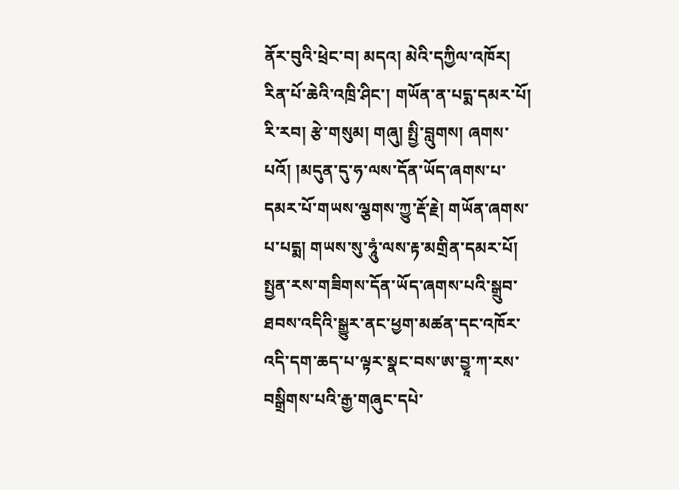ནོར་བུའི་ཕྲེང་བ། མདའ། མེའི་དཀྱིལ་འཁོར། རིན་པོ་ཆེའི་འཁྲི་ཤིང་། གཡོན་ན་པདྨ་དམར་པོ། རི་རབ། རྩེ་གསུམ། གཞུ། སྤྱི་བླུགས། ཞགས་པའོ། །མདུན་དུ་ཧ་ལས་དོན་ཡོད་ཞགས་པ་དམར་པོ་གཡས་ལྕགས་ཀྱུ་རྡོ་རྗེ། གཡོན་ཞགས་པ་པདྨ། གཡས་སུ་ཧཱུཾ་ལས་རྟ་མགྲིན་དམར་པོ། སྤྱན་རས་གཟིགས་དོན་ཡོད་ཞགས་པའི་སྒྲུབ་ཐབས་འདིའི་སྒྱུར་ནང་ཕྱག་མཚན་དང་འཁོར་འདི་དག་ཆད་པ་ལྟར་སྣང་བས་ཨ་བྱཱ་ཀ་རས་བསྒྲིགས་པའི་རྒྱ་གཞུང་དཔེ་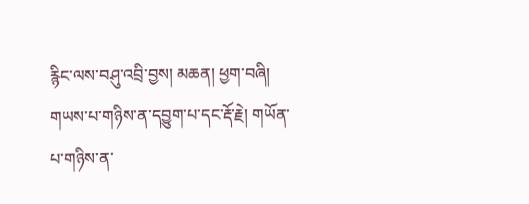རྙིང་ལས་བཤུ་འབྲི་བྱས། མཆན། ཕྱག་བཞི། གཡས་པ་གཉིས་ན་དབྱུག་པ་དང་རྡོ་རྗེ། གཡོན་པ་གཉིས་ན་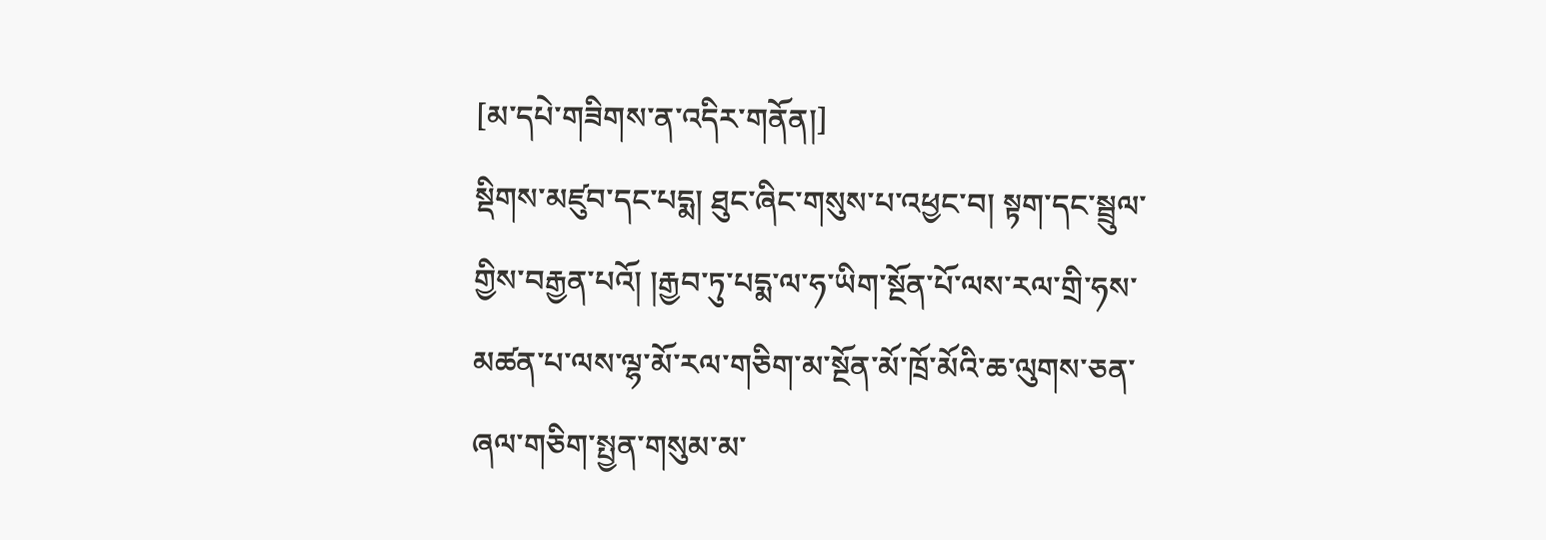[མ་དཔེ་གཟིགས་ན་འདིར་གནོན།]
སྡིགས་མཛུབ་དང་པདྨ། ཐུང་ཞིང་གསུས་པ་འཕྱང་བ། སྟག་དང་སྦྲུལ་གྱིས་བརྒྱན་པའོ། །རྒྱབ་ཏུ་པདྨ་ལ་ཧ་ཡིག་སྔོན་པོ་ལས་རལ་གྲི་ཧས་མཚན་པ་ལས་ལྷ་མོ་རལ་གཅིག་མ་སྔོན་མོ་ཁྲོ་མོའི་ཆ་ལུགས་ཅན་ཞལ་གཅིག་སྤྱན་གསུམ་མ་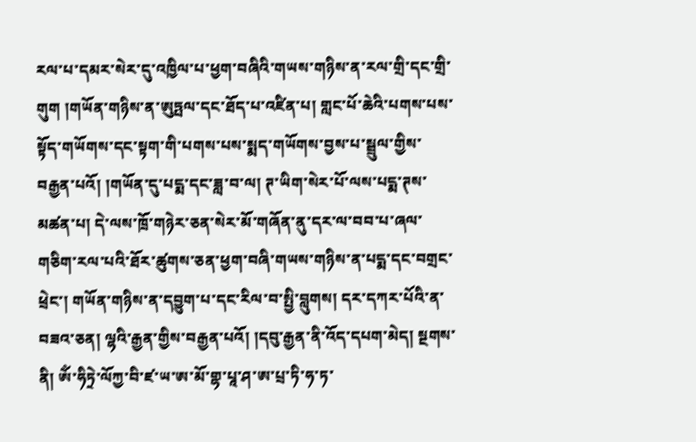རལ་པ་དམར་སེར་དུ་འཁྱིལ་པ་ཕྱག་བཞིའི་གཡས་གཉིས་ན་རལ་གྲི་དང་གྲི་གུག །གཡོན་གཉིས་ན་ཨུཏྤལ་དང་ཐོད་པ་འཛིན་པ། གླང་པོ་ཆེའི་པགས་པས་སྟོད་གཡོགས་དང་སྟག་གི་པགས་པས་སྨད་གཡོགས་བྱས་པ་སྦྲུལ་གྱིས་བརྒྱན་པའོ། །གཡོན་དུ་པདྨ་དང་ཟླ་བ་ལ། ཊ་ཡིག་སེར་པོ་ལས་པདྨ་ཊས་མཚན་པ། དེ་ལས་ཁྲོ་གཉེར་ཅན་སེར་མོ་གཞོན་ནུ་དར་ལ་བབ་པ་ཞལ་གཅིག་རལ་པའི་ཐོར་ཚུགས་ཅན་ཕྱག་བཞི་གཡས་གཉིས་ན་པདྨ་དང་བགྲང་ཕྲེང་། གཡོན་གཉིས་ན་དབྱུག་པ་དང་རིལ་བ་སྤྱི་བླུགས། དར་དཀར་པོའི་ན་བཟའ་ཅན། ལྷའི་རྒྱན་གྱིས་བརྒྱན་པའོ། །དབུ་རྒྱན་ནི་འོད་དཔག་མེད། སྔགས་ནི། ཨོཾ་ཧིཏྲེ་ལོཀྱ་བི་ཛ་ཡ་ཨ་མོ་གྷ་པཱ་ཤ་ཨ་པྲ་ཏི་ཧ་ཏ་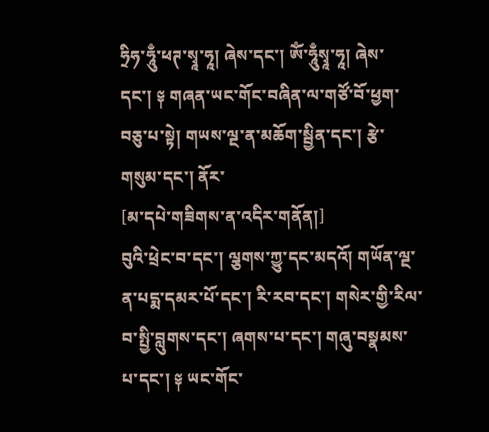ཧྲིཧ་ཧཱུྃ་ཕཊ་སྭཱ་ཧཱ། ཞེས་དང་། ཨོཾ་ཧཱུྃསྭཱ་ཧཱ། ཞེས་དང་། ༈ གཞན་ཡང་གོང་བཞིན་ལ་གཙོ་བོ་ཕྱག་བཅུ་པ་སྟེ། གཡས་ལྔ་ན་མཆོག་སྦྱིན་དང་། རྩེ་གསུམ་དང་། ནོར་
[མ་དཔེ་གཟིགས་ན་འདིར་གནོན།]
བུའི་ཕྲེང་བ་དང་། ལྕགས་ཀྱུ་དང་མདའོ། གཡོན་ལྔ་ན་པདྨ་དམར་པོ་དང་། རི་རབ་དང་། གསེར་གྱི་རིལ་བ་སྤྱི་བླུགས་དང་། ཞགས་པ་དང་། གཞུ་བསྣམས་པ་དང་། ༈ ཡང་གོང་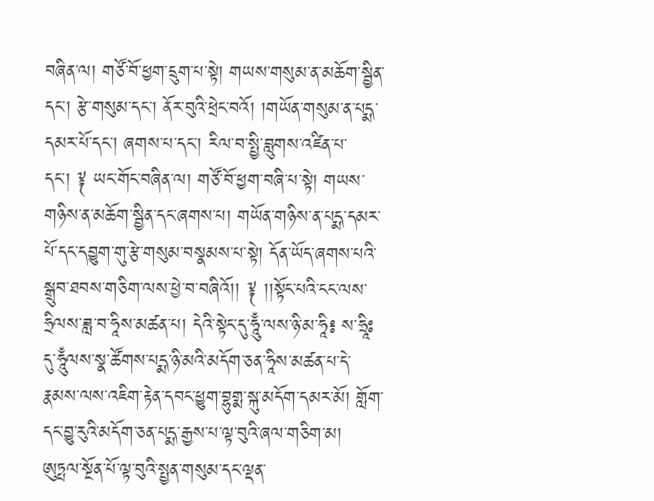བཞིན་ལ། གཙོ་བོ་ཕྱག་དྲུག་པ་སྟེ། གཡས་གསུམ་ན་མཆོག་སྦྱིན་དང་། རྩེ་གསུམ་དང་། ནོར་བུའི་ཕྲེང་བའོ། །གཡོན་གསུམ་ན་པདྨ་དམར་པོ་དང་། ཞགས་པ་དང་། རིལ་བ་སྤྱི་བླུགས་འཛིན་པ་དང་། ༈ ཡང་གོང་བཞིན་ལ། གཙོ་བོ་ཕྱག་བཞི་པ་སྟེ། གཡས་གཉིས་ན་མཆོག་སྦྱིན་དང་ཞགས་པ། གཡོན་གཉིས་ན་པདྨ་དམར་པོ་དང་དབྱུག་གུ་རྩེ་གསུམ་བསྣམས་པ་སྟེ། དོན་ཡོད་ཞགས་པའི་སྒྲུབ་ཐབས་གཅིག་ལས་ཕྱེ་བ་བཞིའོ།། ༈ །།སྟོང་པའི་ངང་ལས་ཧྲིལས་ཟླ་བ་ཧཱིས་མཚན་པ། དེའི་སྟེང་དུ་ཧཱུྃ་ལས་ཉི་མ་ཧཱི༔ ས་ཧྲཱིཿ དུ་ཧཱུྃལས་སྣ་ཚོགས་པདྨ་ཉི་མའི་མདོག་ཅན་ཧཱིས་མཚན་པ་དེ་རྣམས་ལས་འཇིག་རྟེན་དབང་ཕྱུག་བྷུགྨ་སྐུ་མདོག་དམར་མོ། གློག་དང་བྱུ་རུའི་མདོག་ཅན་པདྨ་རྒྱས་པ་ལྟ་བུའི་ཞལ་གཅིག་མ། ཨུཏྤལ་སྔོན་པོ་ལྟ་བུའི་སྤྱན་གསུམ་དང་ལྡན་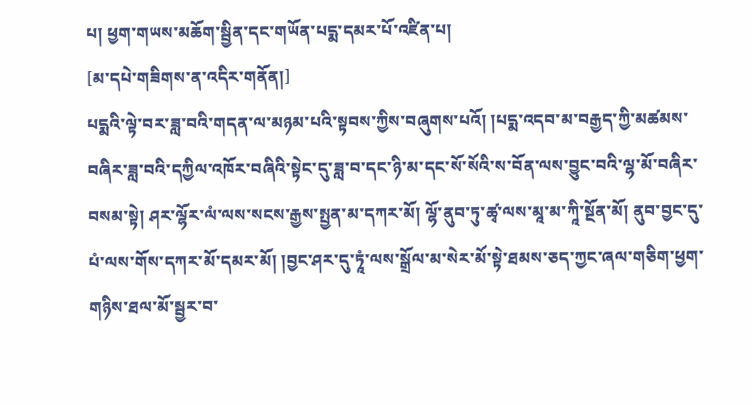པ། ཕྱག་གཡས་མཆོག་སྦྱིན་དང་གཡོན་པདྨ་དམར་པོ་འཛིན་པ།
[མ་དཔེ་གཟིགས་ན་འདིར་གནོན།]
པདྨའི་ལྟེ་བར་ཟླ་བའི་གདན་ལ་མཉམ་པའི་སྟབས་ཀྱིས་བཞུགས་པའོ། །པདྨ་འདབ་མ་བརྒྱད་ཀྱི་མཚམས་བཞིར་ཟླ་བའི་དཀྱིལ་འཁོར་བཞིའི་སྟེང་དུ་ཟླ་བ་དང་ཉི་མ་དང་སོ་སོའི་ས་བོན་ལས་བྱུང་བའི་ལྷ་མོ་བཞིར་བསམ་སྟེ། ཤར་ལྷོར་ལཾ་ལས་སངས་རྒྱས་སྤྱན་མ་དཀར་མོ། ལྷོ་ནུབ་ཏུ་ཚྭ་ལས་མཱ་མ་ཀཱི་སྔོན་མོ། ནུབ་བྱང་དུ་པཾ་ལས་གོས་དཀར་མོ་དམར་མོ། །བྱང་ཤར་དུ་ཏཱཾ་ལས་སྒྲོལ་མ་སེར་མོ་སྟེ་ཐམས་ཅད་ཀྱང་ཞལ་གཅིག་ཕྱག་གཉིས་ཐལ་མོ་སྦྱར་བ་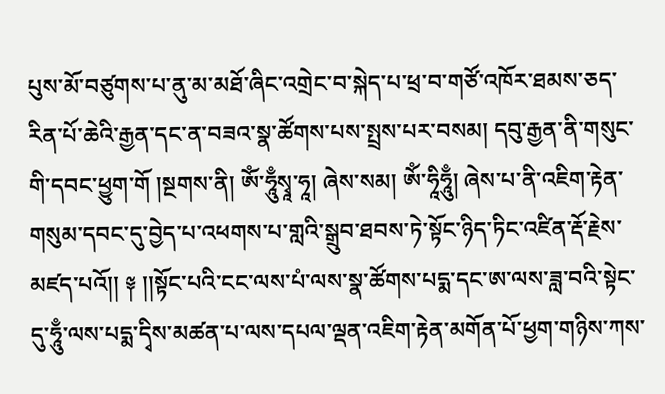པུས་མོ་བཙུགས་པ་ནུ་མ་མཐོ་ཞིང་འགྲེང་བ་སྐེད་པ་ཕྲ་བ་གཙོ་འཁོར་ཐམས་ཅད་རིན་པོ་ཆེའི་རྒྱན་དང་ན་བཟའ་སྣ་ཚོགས་པས་སྤྲས་པར་བསམ། དབུ་རྒྱན་ནི་གསུང་གི་དབང་ཕྱུག་གོ །སྔགས་ནི། ཨོཾ་ཧཱུྃསྭཱ་ཧཱ། ཞེས་སམ། ཨོཾ་ཧཱིཧཱུྃ། ཞེས་པ་ནི་འཇིག་རྟེན་གསུམ་དབང་དུ་བྱེད་པ་འཕགས་པ་གླའི་སྒྲུབ་ཐབས་ཏེ་སྟོང་ཉིད་ཏིང་འཛིན་རྡོ་རྗེས་མཛད་པའོ།། ༈ །།སྟོང་པའི་ངང་ལས་པཾ་ལས་སྣ་ཚོགས་པདྨ་དང་ཨ་ལས་ཟླ་བའི་སྟེང་དུ་ཧཱུྃ་ལས་པདྨ་དྭིས་མཚན་པ་ལས་དཔལ་ལྡན་འཇིག་རྟེན་མགོན་པོ་ཕྱག་གཉིས་ཀས་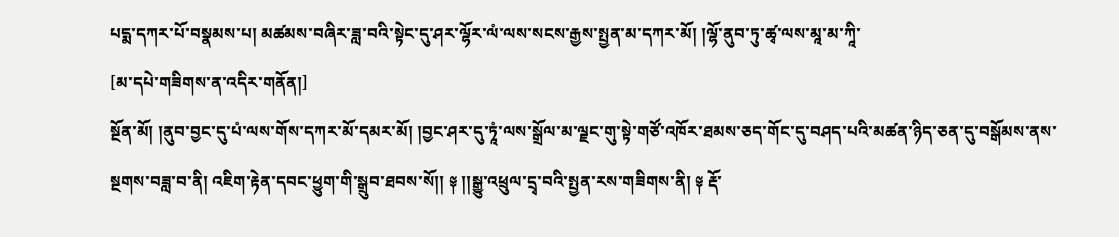པདྨ་དཀར་པོ་བསྣམས་པ། མཚམས་བཞིར་ཟླ་བའི་སྟེང་དུ་ཤར་ལྷོར་ལཾ་ལས་སངས་རྒྱས་སྤྱན་མ་དཀར་མོ། །ལྷོ་ནུབ་ཏུ་ཚྭ་ལས་མཱ་མ་ཀཱི་
[མ་དཔེ་གཟིགས་ན་འདིར་གནོན།]
སྔོན་མོ། །ནུབ་བྱང་དུ་པཾ་ལས་གོས་དཀར་མོ་དམར་མོ། །བྱང་ཤར་དུ་ཏཱཾ་ལས་སྒྲོལ་མ་ལྗང་གུ་སྟེ་གཙོ་འཁོར་ཐམས་ཅད་གོང་དུ་བཤད་པའི་མཚན་ཉིད་ཅན་དུ་བསྒོམས་ནས་སྔགས་བཟླ་བ་ནི། འཇིག་རྟེན་དབང་ཕྱུག་གི་སྒྲུབ་ཐབས་སོ།། ༈ །།སྒྱུ་འཕྲུལ་དྲྭ་བའི་སྤྱན་རས་གཟིགས་ནི། ༈ རྡོ་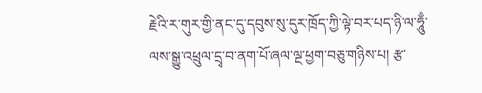རྗེའི་ར་གུར་གྱི་ནང་དུ་དབུས་སུ་དུར་ཁྲོད་ཀྱི་ལྟེ་བར་པད་ཉི་ལ་ཧཱུྃ་ལས་སྒྱུ་འཕྲུལ་དྲྭ་བ་ནག་པོ་ཞལ་ལྔ་ཕྱག་བཅུ་གཉིས་པ། རྩ་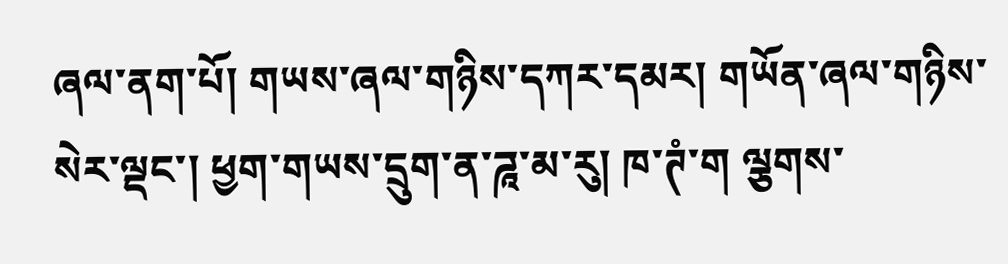ཞལ་ནག་པོ། གཡས་ཞལ་གཉིས་དཀར་དམར། གཡོན་ཞལ་གཉིས་སེར་ལྡང་། ཕྱག་གཡས་དྲུག་ན་ཌཱ་མ་རུ། ཁ་ཊཾ་ག ལྕགས་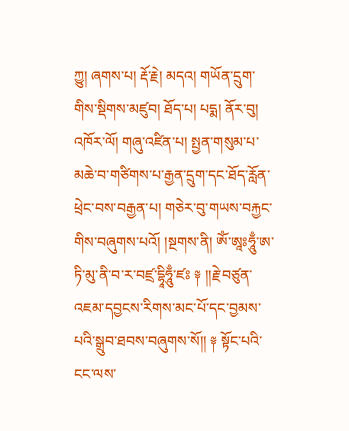ཀྱུ། ཞགས་པ། རྡོ་རྗེ། མདའ། གཡོན་དྲུག་གིས་སྡིགས་མཛུབ། ཐོད་པ། པདྨ། ནོར་བུ། འཁོར་ལོ། གཞུ་འཛིན་པ། སྤྱན་གསུམ་པ་མཆེ་བ་གཙིགས་པ་རྒྱན་དྲུག་དང་ཐོད་རློན་ཕྲེང་བས་བརྒྱན་པ། གཅེར་བུ་གཡས་བརྐྱང་གིས་བཞུགས་པའོ། །སྔགས་ནི། ཨོཾ་ཨཱཿཧཱུྃ་ཨ་ཏི་མུ་ནི་བ་ར་བཛྲ་དྷཱིཧཱུྃ་ཛཿ ༈ །།རྗེ་བཙུན་འཇམ་དབྱངས་རིགས་མང་པོ་དང་བྱམས་པའི་སྒྲུབ་ཐབས་བཞུགས་སོ།། ༈ སྟོང་པའི་ངང་ལས་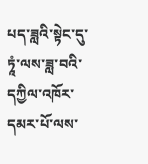པད་ཟླའི་སྟེང་དུ་ཏཱཾ་ལས་ཟླ་བའི་དཀྱིལ་འཁོར་དམར་པོ་ལས་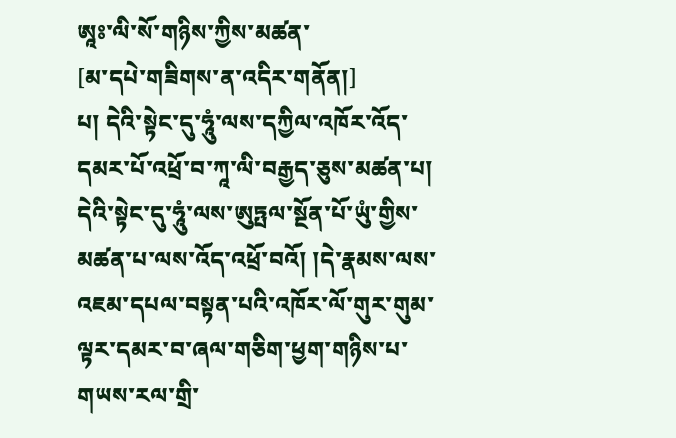ཨཱཿ་ལི་སོ་གཉིས་ཀྱིས་མཚན་
[མ་དཔེ་གཟིགས་ན་འདིར་གནོན།]
པ། དེའི་སྟེང་དུ་ཧཱུཾ་ལས་དཀྱིལ་འཁོར་འོད་དམར་པོ་འཕྲོ་བ་ཀཱ་ལི་བརྒྱད་ཅུས་མཚན་པ། དེའི་སྟེང་དུ་ཧཱུཾ་ལས་ཨུཏྤལ་སྔོན་པོ་ཡུཾ་གྱིས་མཚན་པ་ལས་འོད་འཕྲོ་བའོ། །དེ་རྣམས་ལས་འཇམ་དཔལ་བསྟན་པའི་འཁོར་ལོ་གུར་གུམ་ལྟར་དམར་བ་ཞལ་གཅིག་ཕྱག་གཉིས་པ་གཡས་རལ་གྲི་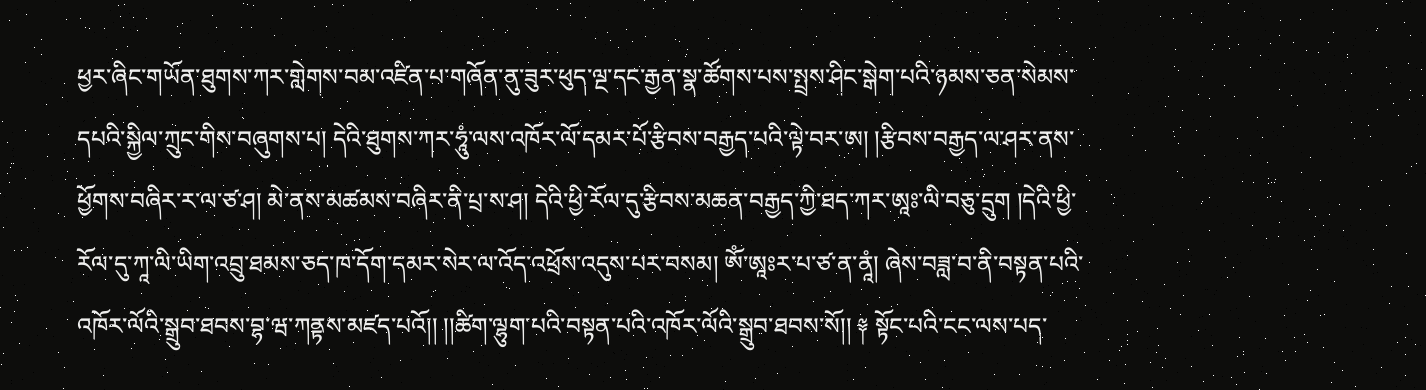ཕྱར་ཞིང་གཡོན་ཐུགས་ཀར་གླེགས་བམ་འཛིན་པ་གཞོན་ནུ་ཟུར་ཕུད་ལྔ་དང་རྒྱན་སྣ་ཚོགས་པས་སྤྲས་ཤིང་སྒེག་པའི་ཉམས་ཅན་སེམས་དཔའི་སྐྱིལ་ཀྲུང་གིས་བཞུགས་པ། དེའི་ཐུགས་ཀར་ཧཱུཾ་ལས་འཁོར་ལོ་དམར་པོ་རྩིབས་བརྒྱད་པའི་ལྟེ་བར་ཨ། །རྩིབས་བརྒྱད་ལ་ཤར་ནས་ཕྱོགས་བཞིར་ར་ལ་ཙ་ཤ། མེ་ནས་མཚམས་བཞིར་ནི་པྲ་ས་ཤ། དེའི་ཕྱི་རོལ་དུ་རྩིབས་མཆན་བརྒྱད་ཀྱི་ཐད་ཀར་ཨཱཿ་ལི་བཅུ་དྲུག །དེའི་ཕྱི་རོལ་དུ་ཀཱ་ལི་ཡིག་འབྲུ་ཐམས་ཅད་ཁ་དོག་དམར་སེར་ལ་འོད་འཕྲོས་འདུས་པར་བསམ། ཨོཾ་ཨཱཿར་པ་ཙ་ན་ནཱཾ། ཞེས་བཟླ་བ་ནི་བསྟན་པའི་འཁོར་ལོའི་སྒྲུབ་ཐབས་བྷ་ཝ་ཀནྟས་མཛད་པའོ།། །།ཚིག་ལྷུག་པའི་བསྟན་པའི་འཁོར་ལོའི་སྒྲུབ་ཐབས་སོ།། ༈ སྟོང་པའི་ངང་ལས་པད་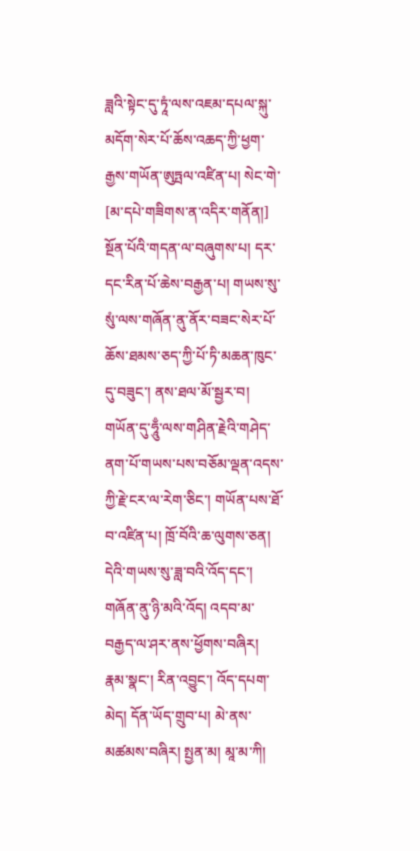ཟླའི་སྟེང་དུ་ཏཱཾ་ལས་འཇམ་དཔལ་སྐུ་མདོག་སེར་པོ་ཆོས་འཆད་ཀྱི་ཕྱག་རྒྱས་གཡོན་ཨུཏྤལ་འཛིན་པ། སེང་གེ་
[མ་དཔེ་གཟིགས་ན་འདིར་གནོན།]
སྔོན་པོའི་གདན་ལ་བཞུགས་པ། དར་དང་རིན་པོ་ཆེས་བརྒྱན་པ། གཡས་སུ་སུཾ་ལས་གཞོན་ནུ་ནོར་བཟང་སེར་པོ་ཆོས་ཐམས་ཅད་ཀྱི་པོ་ཏི་མཆན་ཁུང་དུ་བཟུང་། ནས་ཐལ་མོ་སྦྱར་བ། གཡོན་དུ་ཧཱུྃ་ལས་གཤིན་རྗེའི་གཤེད་ནག་པོ་གཡས་པས་བཅོམ་ལྡན་འདས་ཀྱི་རྗེ་ངར་ལ་རེག་ཅིང་། གཡོན་པས་ཐོ་བ་འཛིན་པ། ཁྲོ་བོའི་ཆ་ལུགས་ཅན། དེའི་གཡས་སུ་ཟླ་བའི་འོད་དང་། གཞོན་ནུ་ཉི་མའི་འོད། འདབ་མ་བརྒྱད་ལ་ཤར་ནས་ཕྱོགས་བཞིར། རྣམ་སྣང་། རིན་འབྱུང་། འོད་དཔག་མེད། དོན་ཡོད་གྲུབ་པ། མེ་ནས་མཚམས་བཞིར། སྤྱན་མ། མཱ་མ་ཀི།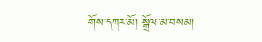གོས་དཀར་མོ། སྒྲོལ་མ་བསམ།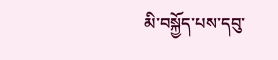མི་བསྐྱོད་པས་དབུ་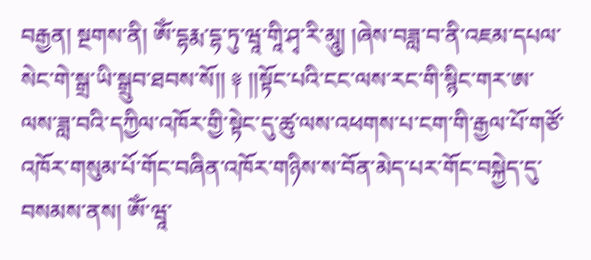བརྒྱན། སྔགས་ནི། ཨོཾ་དྷརྨ་དྷ་ཏུ་ཝཱ་གཱི་ཤྭ་རི་མཱུ། །ཞེས་བཟླ་བ་ནི་འཇམ་དཔལ་སེང་གེ་སྒྲ་ཡི་སྒྲུབ་ཐབས་སོ།། ༈ །།སྟོང་པའི་ངང་ལས་རང་གི་སྙིང་གར་ཨ་ལས་ཟླ་བའི་དཀྱིལ་འཁོར་གྱི་སྟེང་དུ་ཚུ་ལས་འཕགས་པ་ངག་གི་རྒྱལ་པོ་གཙོ་འཁོར་གསུམ་པོ་གོང་བཞིན་འཁོར་གཉིས་ས་བོན་མེད་པར་གོང་བསྐྱེད་དུ་བསམས་ནས། ཨོཾ་ཝཱ་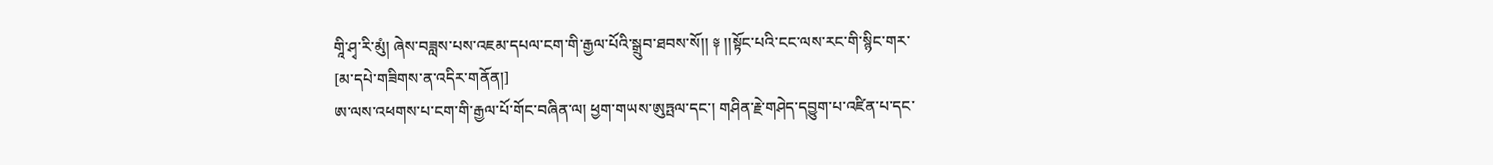གཱི་ཤྭ་རི་མུཾ། ཞེས་བཟླས་པས་འཇམ་དཔལ་ངག་གི་རྒྱལ་པོའི་སྒྲུབ་ཐབས་སོ།། ༈ །།སྟོང་པའི་ངང་ལས་རང་གི་སྙིང་གར་
[མ་དཔེ་གཟིགས་ན་འདིར་གནོན།]
ཨ་ལས་འཕགས་པ་ངག་གི་རྒྱལ་པོ་གོང་བཞིན་ལ། ཕྱག་གཡས་ཨུཏྤལ་དང་། གཤིན་རྗེ་གཤེད་དབྱུག་པ་འཛིན་པ་དང་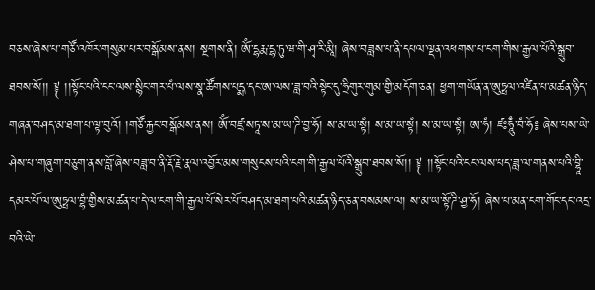བཅས་ཞེས་པ་གཙོ་འཁོར་གསུམ་པར་བསྒོམས་ནས། སྔགས་ནི། ཨོཾ་དྷརྨ་དྷ་ཏུ་ཝ་གི་ཤྭ་རི་མཱི། ཞེས་བཟླས་པ་ནི་དཔལ་ལྡན་འཕགས་པ་ངག་གིས་རྒྱལ་པོའི་སྒྲུབ་ཐབས་སོ།། ༈ །།སྟོང་པའི་ངང་ལས་སྙིང་གར་པཾ་ལས་སྣ་ཚོགས་པདྨ་དང་ཨ་ལས་ཟླ་བའི་སྟེང་དུ་ཧྲིགུར་གུམ་གྱི་མདོག་ཅན། ཕྱག་གཡོན་ན་ཨུཏྤལ་འཛིན་པ་མཚན་ཉིད་གཞན་བཤད་མ་ཐག་པ་ལྟ་བུའོ། །གཙོ་རྐྱང་བསྒོམས་ནས། ཨོཾ་བཛྲ་སཏཱ་ས་མ་ཡ་ཌི་བྱ་ཧོ། ས་མ་ཡ་སྟཾ། ས་མ་ཡ་སྟཾ། ས་མ་ཡ་སྟཾ། ཨ་ཧཾ། ཛཿཧཱུྃ་བཾ་ཧོ༔ ཞེས་པས་ཡེ་ཤེས་པ་གཞུག་བཅུག་ནས་བློ་ཞེས་བཟླ་བ་ནི་རྡོ་རྗེ་རྣལ་འབྱོར་མས་གསུངས་པའི་ངག་གི་རྒྱལ་པོའི་སྒྲུབ་ཐབས་སོ།། ༈ །།སྟོང་པའི་ངང་ལས་པད་ཟླ་ལ་གནས་པའི་བྷཱི་དམར་པོ་ལ་ཨུཏྤལ་བྷཾ་གྱིས་མཚན་པ་དེ་ལ་ངག་གི་རྒྱལ་པོ་སེར་པོ་བཤད་མ་ཐག་པའི་མཚན་ཉིད་ཅན་བསམས་ལ། ས་མ་ཡ་སྟོ་ཌི་ཤྱ་ཧོ། ཞེས་པ་མན་ངག་གོང་དང་འདྲ་བའི་ཡེ་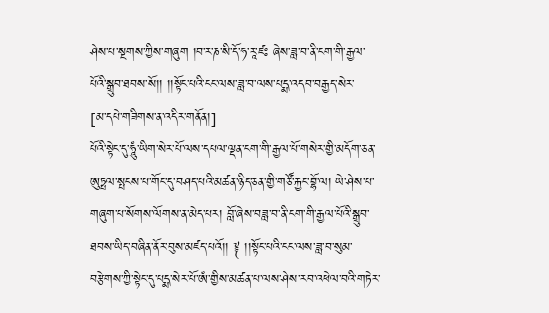ཤེས་པ་སྔགས་ཀྱིས་གཞུག །བ་ར་ཎ་སི་དོ་ཧ་རཱ་ཛཿ ཞེས་ཟླ་བ་ནི་ངག་གི་རྒྱལ་པོའི་སྒྲུབ་ཐབས་སོ།། །།སྟོང་པའི་ངང་ལས་ཟླ་བ་ལས་པདྨ་འདབ་བརྒྱད་སེར་
[མ་དཔེ་གཟིགས་ན་འདིར་གནོན།]
པོའི་སྟེང་དུ་ཧཱུཾ་ཡིག་སེར་པོ་ལས་དཔལ་ལྡན་ངག་གི་རྒྱལ་པོ་གསེར་གྱི་མདོག་ཅན་ཨུཏྤལ་སྤངས་པ་གོང་དུ་བཤད་པའི་མཚན་ཉིད་ཅན་གྱི་གཙོ་རྐྱང་བྷོ་ལ། ཡེ་ཤེས་པ་གཞུག་པ་སོགས་ལོགས་ན་མེད་པར། བློ་ཞེས་བཟླ་བ་ནི་ངག་གི་རྒྱལ་པོའི་སྒྲུབ་ཐབས་ཡིད་བཞིན་ནོར་བུས་མཛད་པའོ།། ༈ །།སྟོང་པའི་ངང་ལས་ཟླ་བ་སུམ་བརྩེགས་ཀྱི་སྟེང་དུ་པདྨ་སེར་པོ་ཨཾ་གྱིས་མཚན་པ་ལས་ཤེས་རབ་འཕེལ་བའི་གཏེར་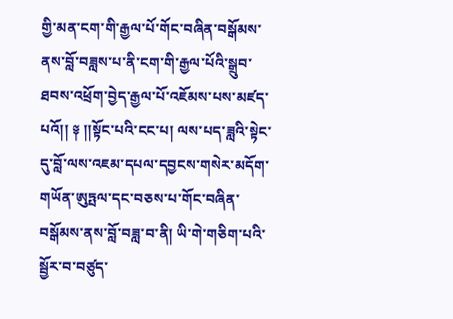གྱི་མན་ངག་གི་རྒྱལ་པོ་གོང་བཞིན་བསྒོམས་ནས་བློ་བཟླས་པ་ནི་ངག་གི་རྒྱལ་པོའི་སྒྲུབ་ཐབས་འཕྲོག་བྱེད་རྒྱལ་པོ་འཇོམས་པས་མཛད་པའོ།། ༈ །།སྟོང་པའི་ངང་པ། ལས་པད་ཟླའི་སྟེང་དུ་བློ་ལས་འཇམ་དཔལ་དབྱངས་གསེར་མདོག་གཡོན་ཨུཏྤལ་དང་བཅས་པ་གོང་བཞིན་བསྒོམས་ནས་བློ་བཟླ་བ་ནི། ཡི་གེ་གཅིག་པའི་སྦྱོར་བ་བཙུད་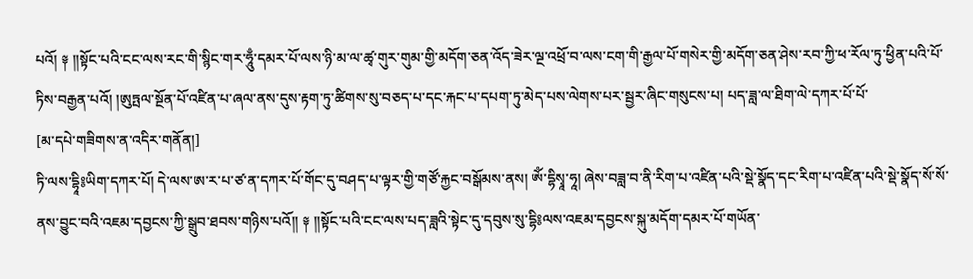པའོ། ༈ །།སྟོང་པའི་ངང་ལས་རང་གི་སྙིང་གར་ཧཱུྃ་དམར་པོ་ལས་ཉི་མ་ལ་ཚྭ་གུར་གུམ་གྱི་མདོག་ཅན་འོད་ཟེར་ལྔ་འཕྲོ་བ་ལས་ངག་གི་རྒྱལ་པོ་གསེར་གྱི་མདོག་ཅན་ཤེས་རབ་ཀྱི་ཕ་རོལ་ཏུ་ཕྱིན་པའི་པོ་ཏིས་བརྒྱན་པའོ། །ཨུཏྤལ་སྔོན་པོ་འཛིན་པ་ཞལ་ནས་དུས་རྟག་ཏུ་ཚིགས་སུ་བཅད་པ་དང་རྐང་པ་དཔག་ཏུ་མེད་པས་ལེགས་པར་སྦྱར་ཞིང་གསུངས་པ། པད་ཟླ་ལ་ཐིག་ལེ་དཀར་པོ་པོ་
[མ་དཔེ་གཟིགས་ན་འདིར་གནོན།]
ཏི་ལས་དྷཱི༔ཡིག་དཀར་པོ། དེ་ལས་ཨ་ར་པ་ཙ་ན་དཀར་པོ་གོང་དུ་བཤད་པ་ལྟར་གྱི་གཙོ་རྐྱང་བསྒོམས་ནས། ཨོཾ་དྷིསྭཱ་ཧཱ། ཞེས་བཟླ་བ་ནི་རིག་པ་འཛིན་པའི་སྡེ་སྣོད་དང་རིག་པ་འཛིན་པའི་སྡེ་སྣོད་སོ་སོ་ནས་བྱུང་བའི་འཇམ་དབྱངས་ཀྱི་སྒྲུབ་ཐབས་གཉིས་པའོ།། ༈ །།སྟོང་པའི་ངང་ལས་པད་ཟླའི་སྟེང་དུ་དབུས་སུ་དྷི༔ལས་འཇམ་དབྱངས་སྐུ་མདོག་དམར་པོ་གཡོན་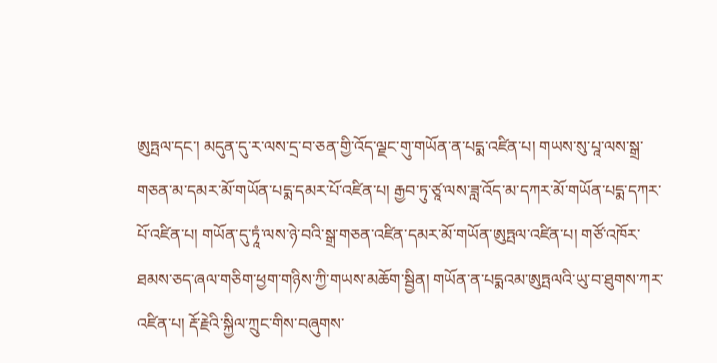ཨུཏྤལ་དང་། མདུན་དུ་ར་ལས་དྲ་བ་ཅན་གྱི་འོད་ལྗང་གུ་གཡོན་ན་པདྨ་འཛིན་པ། གཡས་སུ་པཱ་ལས་སྒྲ་གཅན་མ་དམར་མོ་གཡོན་པདྨ་དམར་པོ་འཛིན་པ། རྒྱབ་ཏུ་ཙཱ་ལས་ཟླ་འོད་མ་དཀར་མོ་གཡོན་པདྨ་དཀར་པོ་འཛིན་པ། གཡོན་དུ་ཏཱཾ་ལས་ཉེ་བའི་སྒྲ་གཅན་འཛིན་དམར་མོ་གཡོན་ཨུཏྤལ་འཛིན་པ། གཙོ་འཁོར་ཐམས་ཅད་ཞལ་གཅིག་ཕྱག་གཉིས་ཀྱི་གཡས་མཆོག་སྦྱིན། གཡོན་ན་པདྨའམ་ཨུཏྤལའི་ཡུ་བ་ཐུགས་ཀར་འཛིན་པ། རྡོ་རྗེའི་སྐྱིལ་ཀྲུང་གིས་བཞུགས་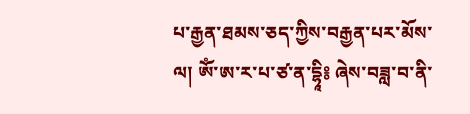པ་རྒྱན་ཐམས་ཅད་ཀྱིས་བརྒྱན་པར་མོས་ལ། ཨོཾ་ཨ་ར་པ་ཙ་ན་དྷཱི༔ ཞེས་བཟླ་བ་ནི་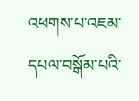འཕགས་པ་འཇམ་དཔལ་བསྒོམ་པའི་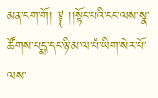མན་ངག་གོ། ༈ །།སྟོང་པའི་ངང་ལས་སྣ་ཚོགས་པདྨ་དང་ཉི་མ་ལ་པཾ་ཡིག་སེར་པོ་ལས་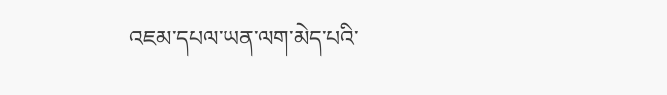འཇམ་དཔལ་ཡན་ལག་མེད་པའི་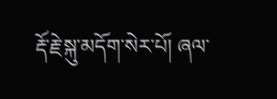རྡོ་རྗེ་སྐུ་མདོག་སེར་པོ། ཞལ་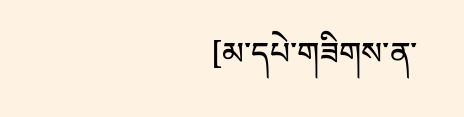[མ་དཔེ་གཟིགས་ན་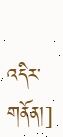འདིར་གནོན།]